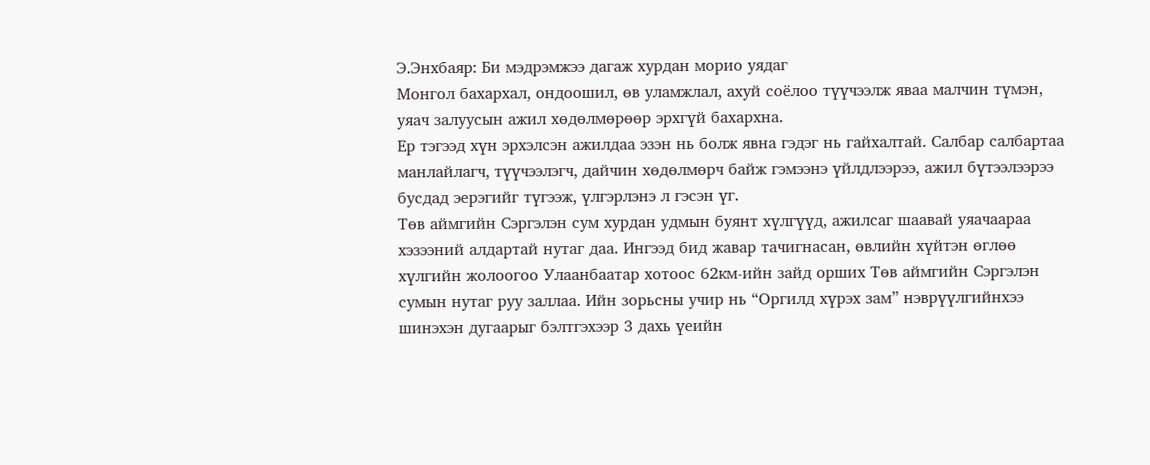Э.Энхбаяр: Би мэдрэмжээ дагаж хурдан морио уядаг
Монгол бахархал, ондоошил, өв уламжлал, ахуй соёлоо түүчээлж яваа малчин түмэн, уяач залуусын ажил хөдөлмөрөөр эрхгүй бахархна.
Ер тэгээд хүн эрхэлсэн ажилдаа эзэн нь болж явна гэдэг нь гайхалтай. Салбар салбартаа манлайлагч, түүчээлэгч, дайчин хөдөлмөрч байж гэмээнэ үйлдлээрээ, ажил бүтээлээрээ бусдад эерэгийг түгээж, үлгэрлэнэ л гэсэн үг.
Төв аймгийн Сэргэлэн сум хурдан удмын буянт хүлгүүд, ажилсаг шаавай уяачаараа хэзээний алдартай нутаг даа. Ингээд бид жавар тачигнасан, өвлийн хүйтэн өглөө хүлгийн жолоогоо Улаанбаатар хотоос 62км-ийн зайд орших Төв аймгийн Сэргэлэн сумын нутаг руу заллаа. Ийн зорьсны учир нь “Оргилд хүрэх зам” нэврүүлгийнхээ шинэхэн дугаарыг бэлтгэхээр 3 дахь үеийн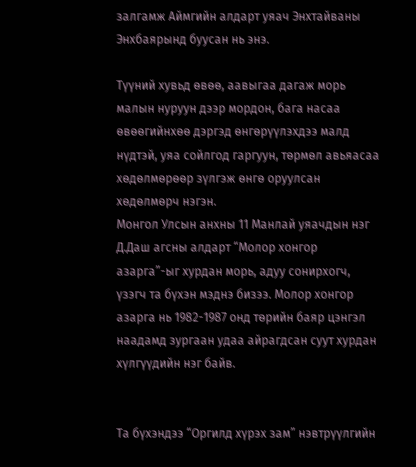залгамж Аймгийн алдарт уяач Энхтайваны Энхбаярынд буусан нь энэ.

Түүний хувьд өвөө, аавыгаа дагаж морь малын нуруун дээр мордон, бага насаа өвөөгийнхөө дэргэд өнгөрүүлэхдээ малд нүдтэй, уяа сойлгод гаргуун, төрмөл авьяасаа хөдөлмөрөөр зүлгэж өнгө оруулсан хөдөлмөрч нэгэн.
Монгол Улсын анхны 11 Манлай уяачдын нэг Д.Даш агсны алдарт “Молор хонгор азарга”-ыг хурдан морь, адуу сонирхогч, үзэгч та бүхэн мэднэ бизээ. Молор хонгор азарга нь 1982-1987 онд төрийн баяр цэнгэл наадамд зургаан удаа айрагдсан суут хурдан хүлгүүдийн нэг байв.


Та бүхэндээ “Оргилд хүрэх зам” нэвтрүүлгийн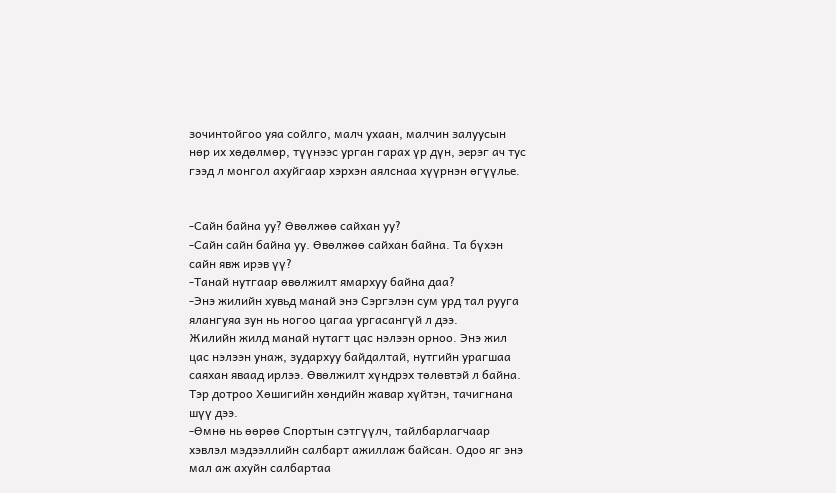зочинтойгоо уяа сойлго, малч ухаан, малчин залуусын нөр их хөдөлмөр, түүнээс урган гарах үр дүн, эерэг ач тус гээд л монгол ахуйгаар хэрхэн аялснаа хүүрнэн өгүүлье.


-Сайн байна уу? Өвөлжөө сайхан уу?
-Сайн сайн байна уу. Өвөлжөө сайхан байна. Та бүхэн сайн явж ирэв үү?
-Танай нутгаар өвөлжилт ямархуу байна даа?
-Энэ жилийн хувьд манай энэ Сэргэлэн сум урд тал рууга ялангуяа зун нь ногоо цагаа ургасангүй л дээ.
Жилийн жилд манай нутагт цас нэлээн орноо. Энэ жил цас нэлээн унаж, зудархуу байдалтай, нутгийн урагшаа саяхан яваад ирлээ. Өвөлжилт хүндрэх төлөвтэй л байна. Тэр дотроо Хөшигийн хөндийн жавар хүйтэн, тачигнана шүү дээ.
-Өмнө нь өөрөө Спортын сэтгүүлч, тайлбарлагчаар хэвлэл мэдээллийн салбарт ажиллаж байсан. Одоо яг энэ мал аж ахуйн салбартаа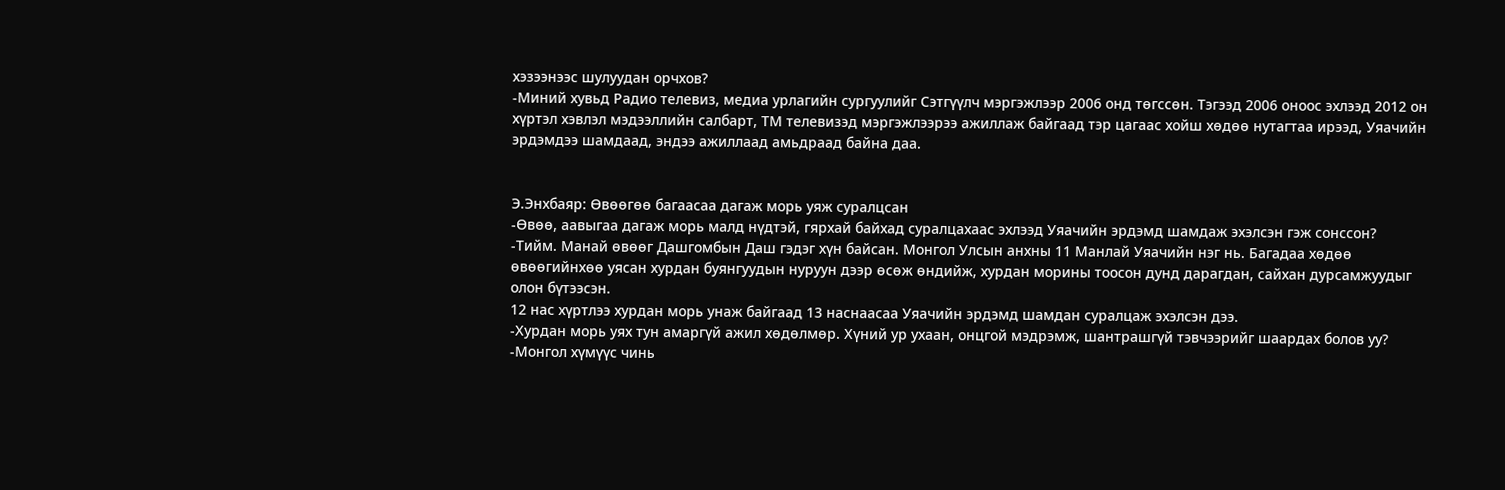хэзээнээс шулуудан орчхов?
-Миний хувьд Радио телевиз, медиа урлагийн сургуулийг Сэтгүүлч мэргэжлээр 2006 онд төгссөн. Тэгээд 2006 оноос эхлээд 2012 он хүртэл хэвлэл мэдээллийн салбарт, ТМ телевизэд мэргэжлээрээ ажиллаж байгаад тэр цагаас хойш хөдөө нутагтаа ирээд, Уяачийн эрдэмдээ шамдаад, эндээ ажиллаад амьдраад байна даа.


Э.Энхбаяр: Өвөөгөө багаасаа дагаж морь уяж суралцсан
-Өвөө, аавыгаа дагаж морь малд нүдтэй, гярхай байхад суралцахаас эхлээд Уяачийн эрдэмд шамдаж эхэлсэн гэж сонссон?
-Тийм. Манай өвөөг Дашгомбын Даш гэдэг хүн байсан. Монгол Улсын анхны 11 Манлай Уяачийн нэг нь. Багадаа хөдөө өвөөгийнхөө уясан хурдан буянгуудын нуруун дээр өсөж өндийж, хурдан морины тоосон дунд дарагдан, сайхан дурсамжуудыг олон бүтээсэн.
12 нас хүртлээ хурдан морь унаж байгаад 13 наснаасаа Уяачийн эрдэмд шамдан суралцаж эхэлсэн дээ.
-Хурдан морь уях тун амаргүй ажил хөдөлмөр. Хүний ур ухаан, онцгой мэдрэмж, шантрашгүй тэвчээрийг шаардах болов уу?
-Монгол хүмүүс чинь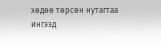хөдөө төрсөн нутагтаа ингээд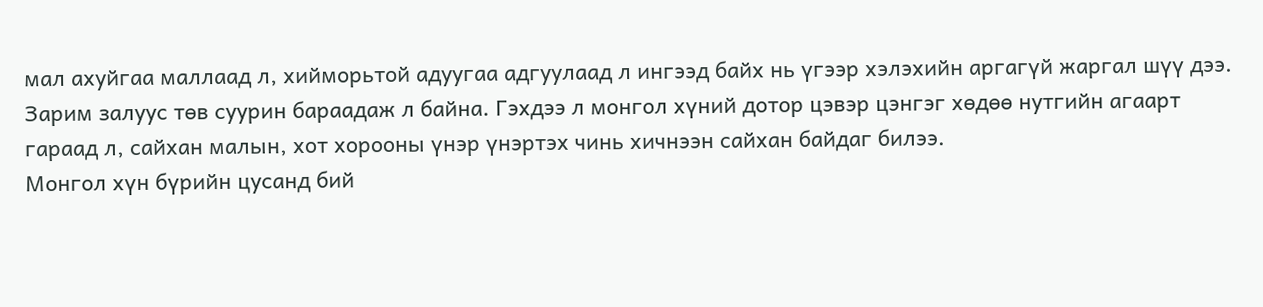мал ахуйгаа маллаад л, хийморьтой адуугаа адгуулаад л ингээд байх нь үгээр хэлэхийн аргагүй жаргал шүү дээ. Зарим залуус төв суурин бараадаж л байна. Гэхдээ л монгол хүний дотор цэвэр цэнгэг хөдөө нутгийн агаарт гараад л, сайхан малын, хот хорооны үнэр үнэртэх чинь хичнээн сайхан байдаг билээ.
Монгол хүн бүрийн цусанд бий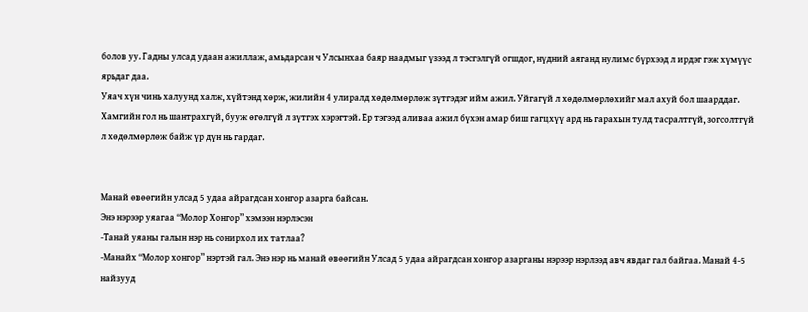болов уу. Гадны улсад удаан ажиллаж, амьдарсан ч Улсынхаа баяр наадмыг үзээд л тэсгэлгүй огшдог, нүдний аяганд нулимс бүрхээд л ирдэг гэж хүмүүс ярьдаг даа.
Уяач хүн чинь халуунд халж, хүйтэнд хөрж, жилийн 4 улиралд хөдөлмөрлөж зүтгэдэг ийм ажил. Уйгагүй л хөдөлмөрлөхийг мал ахуй бол шаарддаг. Хамгийн гол нь шантрахгүй, бууж өгөлгүй л зүтгэх хэрэгтэй. Ер тэгээд аливаа ажил бүхэн амар биш гагцхүү ард нь гарахын тулд тасралтгүй, зогсолтгүй л хөдөлмөрлөж байж үр дүн нь гардаг.


Манай өвөөгийн улсад 5 удаа айрагдсан хонгор азарга байсан.
Энэ нэрээр уяагаа “Молор Хонгор” хэмээн нэрлэсэн
-Танай уяаны галын нэр нь сонирхол их татлаа?
-Манайх “Молор хонгор” нэртэй гал. Энэ нэр нь манай өвөөгийн Улсад 5 удаа айрагдсан хонгор азарганы нэрээр нэрлээд авч явдаг гал байгаа. Манай 4-5 найзууд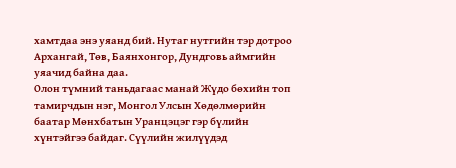хамтдаа энэ уяанд бий. Нутаг нутгийн тэр дотроо Архангай, Төв, Баянхонгор, Дундговь аймгийн уяачид байна даа.
Олон түмний таньдагаас манай Жүдо бөхийн топ тамирчдын нэг, Монгол Улсын Хөдөлмөрийн баатар Мөнхбатын Уранцэцэг гэр бүлийн хүнтэйгээ байдаг. Сүүлийн жилүүдэд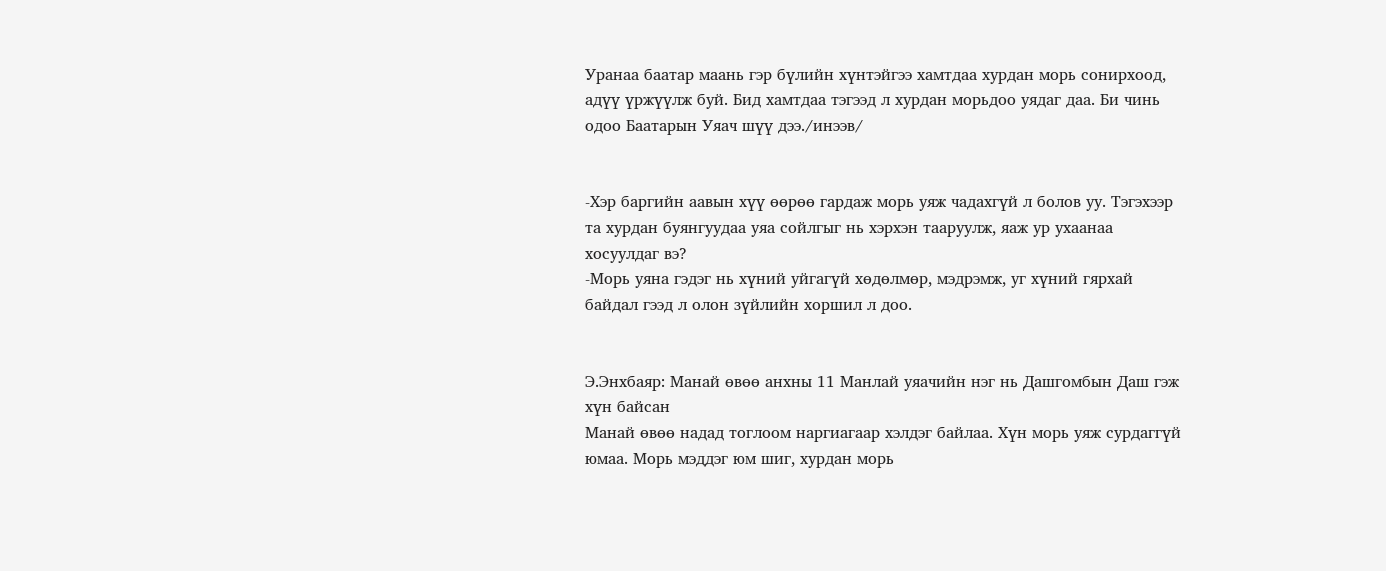Уранаа баатар маань гэр бүлийн хүнтэйгээ хамтдаа хурдан морь сонирхоод, адүү үржүүлж буй. Бид хамтдаа тэгээд л хурдан морьдоо уядаг даа. Би чинь одоо Баатарын Уяач шүү дээ./инээв/


-Хэр баргийн аавын хүү өөрөө гардаж морь уяж чадахгүй л болов уу. Тэгэхээр та хурдан буянгуудаа уяа сойлгыг нь хэрхэн тааруулж, яаж ур ухаанаа хосуулдаг вэ?
-Морь уяна гэдэг нь хүний уйгагүй хөдөлмөр, мэдрэмж, уг хүний гярхай байдал гээд л олон зүйлийн хоршил л доо.


Э.Энхбаяр: Манай өвөө анхны 11 Манлай уяачийн нэг нь Дашгомбын Даш гэж хүн байсан
Манай өвөө надад тоглоом наргиагаар хэлдэг байлаа. Хүн морь уяж сурдаггүй юмаа. Морь мэддэг юм шиг, хурдан морь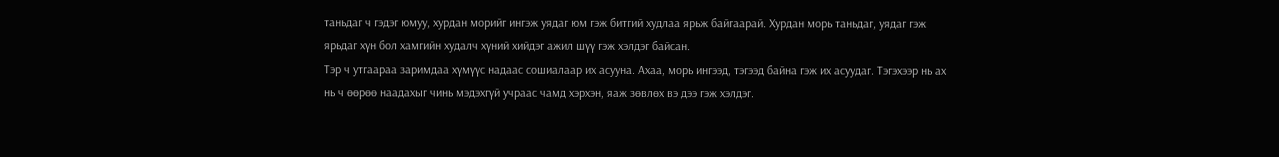таньдаг ч гэдэг юмуу, хурдан морийг ингэж уядаг юм гэж битгий худлаа ярьж байгаарай. Хурдан морь таньдаг, уядаг гэж ярьдаг хүн бол хамгийн худалч хүний хийдэг ажил шүү гэж хэлдэг байсан.
Тэр ч утгаараа заримдаа хүмүүс надаас сошиалаар их асууна. Ахаа, морь ингээд, тэгээд байна гэж их асуудаг. Тэгэхээр нь ах нь ч өөрөө наадахыг чинь мэдэхгүй учраас чамд хэрхэн, яаж зөвлөх вэ дээ гэж хэлдэг.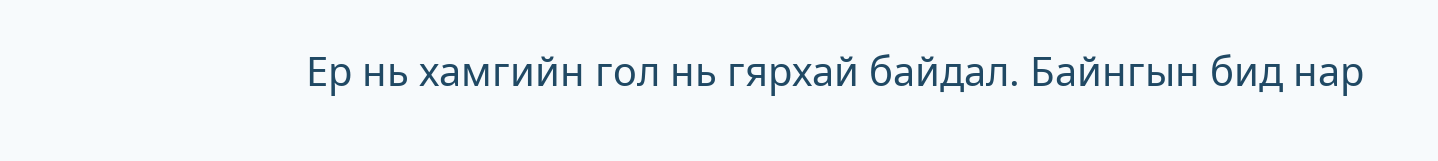Ер нь хамгийн гол нь гярхай байдал. Байнгын бид нар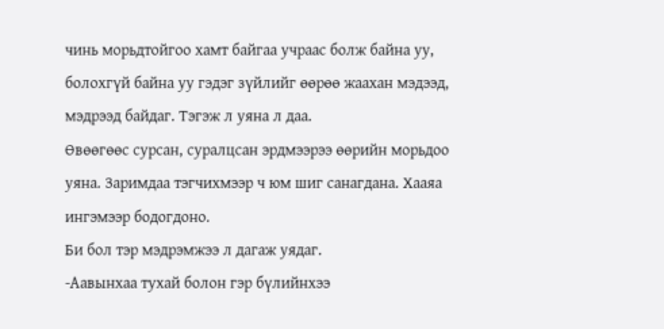чинь морьдтойгоо хамт байгаа учраас болж байна уу, болохгүй байна уу гэдэг зүйлийг өөрөө жаахан мэдээд, мэдрээд байдаг. Тэгэж л уяна л даа.
Өвөөгөөс сурсан, суралцсан эрдмээрээ өөрийн морьдоо уяна. Заримдаа тэгчихмээр ч юм шиг санагдана. Хааяа ингэмээр бодогдоно.
Би бол тэр мэдрэмжээ л дагаж уядаг.
-Аавынхаа тухай болон гэр бүлийнхээ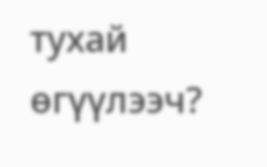тухай өгүүлээч?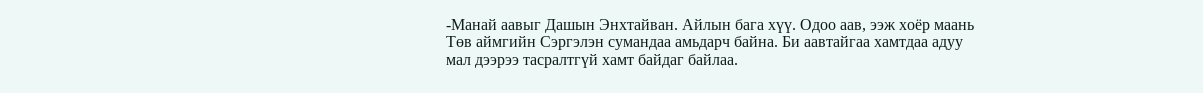-Манай аавыг Дашын Энхтайван. Айлын бага хүү. Одоо аав, ээж хоёр маань Төв аймгийн Сэргэлэн сумандаа амьдарч байна. Би аавтайгаа хамтдаа адуу мал дээрээ тасралтгүй хамт байдаг байлаа.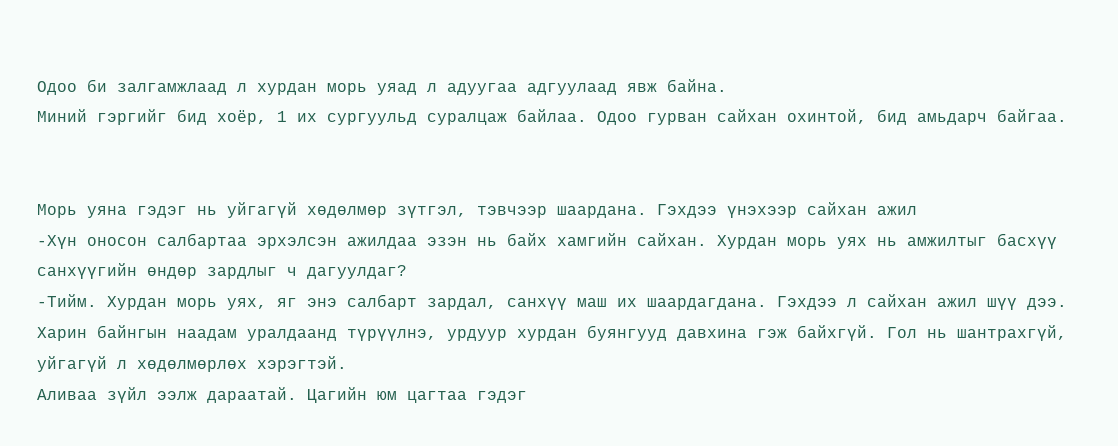Одоо би залгамжлаад л хурдан морь уяад л адуугаа адгуулаад явж байна.
Миний гэргийг бид хоёр, 1 их сургуульд суралцаж байлаа. Одоо гурван сайхан охинтой, бид амьдарч байгаа.


Морь уяна гэдэг нь уйгагүй хөдөлмөр зүтгэл, тэвчээр шаардана. Гэхдээ үнэхээр сайхан ажил
-Хүн оносон салбартаа эрхэлсэн ажилдаа эзэн нь байх хамгийн сайхан. Хурдан морь уях нь амжилтыг басхүү санхүүгийн өндөр зардлыг ч дагуулдаг?
-Тийм. Хурдан морь уях, яг энэ салбарт зардал, санхүү маш их шаардагдана. Гэхдээ л сайхан ажил шүү дээ.
Харин байнгын наадам уралдаанд түрүүлнэ, урдуур хурдан буянгууд давхина гэж байхгүй. Гол нь шантрахгүй, уйгагүй л хөдөлмөрлөх хэрэгтэй.
Аливаа зүйл ээлж дараатай. Цагийн юм цагтаа гэдэг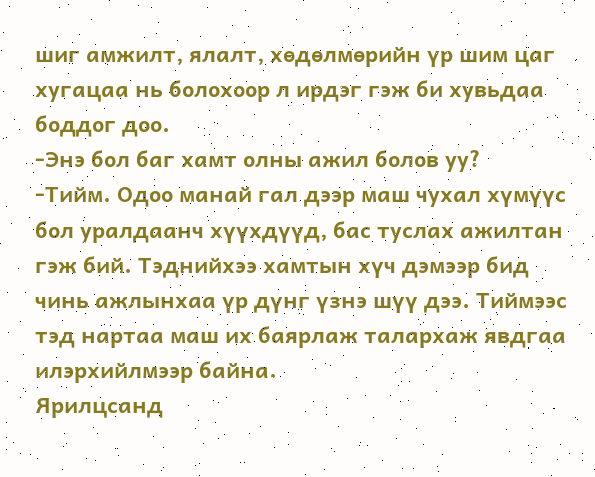шиг амжилт, ялалт, хөдөлмөрийн үр шим цаг хугацаа нь болохоор л ирдэг гэж би хувьдаа боддог доо.
-Энэ бол баг хамт олны ажил болов уу?
-Тийм. Одоо манай гал дээр маш чухал хүмүүс бол уралдаанч хүүхдүүд, бас туслах ажилтан гэж бий. Тэднийхээ хамтын хүч дэмээр бид чинь ажлынхаа үр дүнг үзнэ шүү дээ. Тиймээс тэд нартаа маш их баярлаж талархаж явдгаа илэрхийлмээр байна.
Ярилцсанд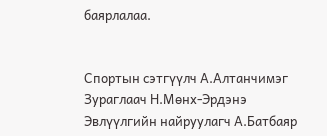баярлалаа.


Спортын сэтгүүлч А.Алтанчимэг
Зураглаач Н.Мөнх-Эрдэнэ
Эвлүүлгийн найруулагч А.Батбаяр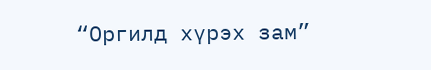“Оргилд хүрэх зам”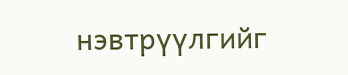нэвтрүүлгийг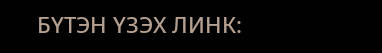БҮТЭН ҮЗЭХ ЛИНК: